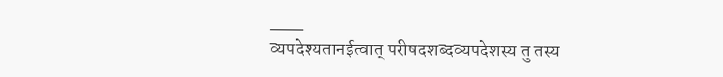___
व्यपदेश्यतानईत्वात् परीषदशब्दव्यपदेशस्य तु तस्य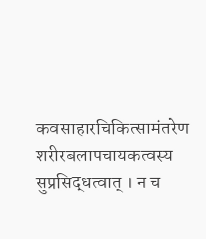कवसाहारचिकित्सामंतरेण शरीरबलापचायकत्वस्य सुप्रसिद्धत्वात् । न च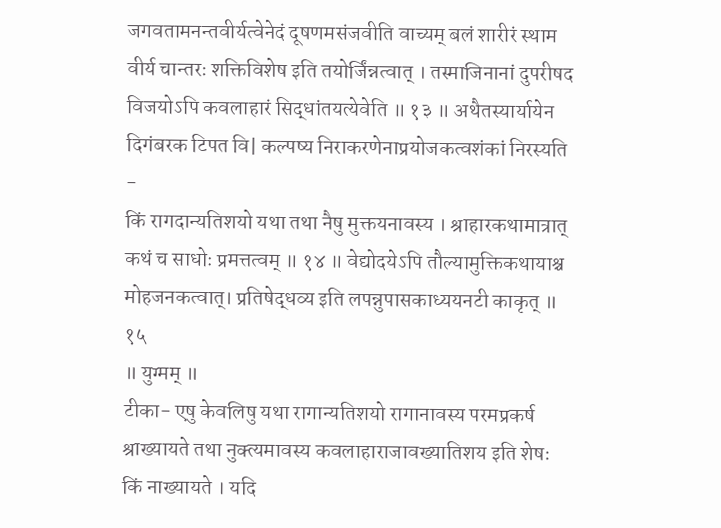जगवतामनन्तवीर्यत्वेनेदं दूषणमसंजवीति वाच्यम् बलं शारीरं स्थाम वीर्य चान्तरः शक्तिविशेष इति तयोर्जिंन्नत्वात् । तस्माजिनानां दुपरीषद विजयोऽपि कवलाहारं सिद्धांतयत्येवेति ॥ १३ ॥ अथैतस्यार्यायेन दिगंबरक टिपत वि| कल्पष्य निराकरणेनाप्रयोजकत्वशंकां निरस्यति -
किं रागदान्यतिशयो यथा तथा नैषु मुक्तयनावस्य । श्राहारकथामात्रात् कथं च साधोः प्रमत्तत्वम् ॥ १४ ॥ वेद्योदयेऽपि तौल्यामुक्तिकथायाश्च मोहजनकत्वात्। प्रतिषेद्धव्य इति लपन्नुपासकाध्ययनटी काकृत् ॥ १५
॥ युग्मम् ॥
टीका- एषु केवलिषु यथा रागान्यतिशयो रागानावस्य परमप्रकर्ष श्राख्यायते तथा नुक्त्यमावस्य कवलाहाराजावख्यातिशय इति शेषः किं नाख्यायते । यदि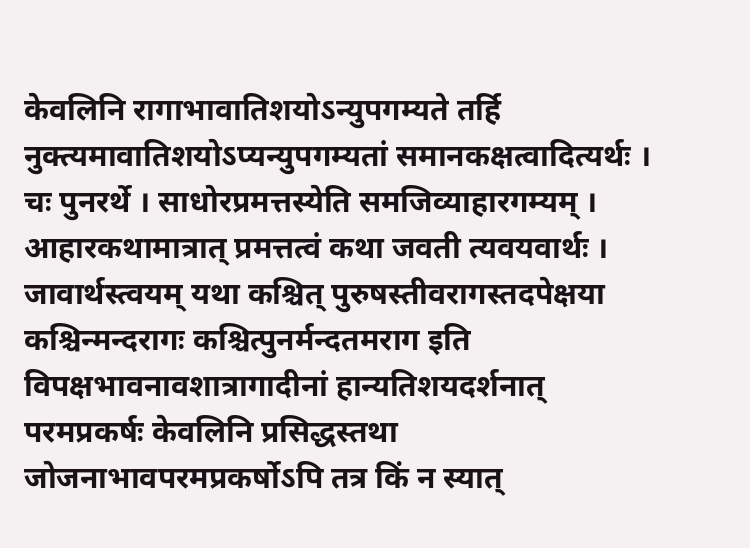केवलिनि रागाभावातिशयोऽन्युपगम्यते तर्हि नुक्त्यमावातिशयोऽप्यन्युपगम्यतां समानकक्षत्वादित्यर्थः । चः पुनरर्थे । साधोरप्रमत्तस्येति समजिव्याहारगम्यम् । आहारकथामात्रात् प्रमत्तत्वं कथा जवती त्यवयवार्थः । जावार्थस्त्वयम् यथा कश्चित् पुरुषस्तीवरागस्तदपेक्षया कश्चिन्मन्दरागः कश्चित्पुनर्मन्दतमराग इति विपक्षभावनावशात्रागादीनां हान्यतिशयदर्शनात् परमप्रकर्षः केवलिनि प्रसिद्धस्तथा जोजनाभावपरमप्रकर्षोऽपि तत्र किं न स्यात्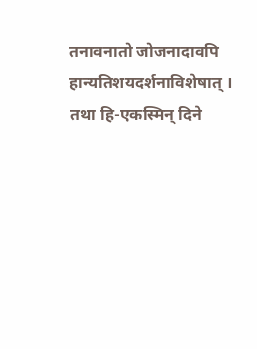तनावनातो जोजनादावपि हान्यतिशयदर्शनाविशेषात् । तथा हि-एकस्मिन् दिने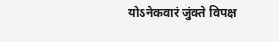योऽनेकवारं जुंक्ते विपक्ष